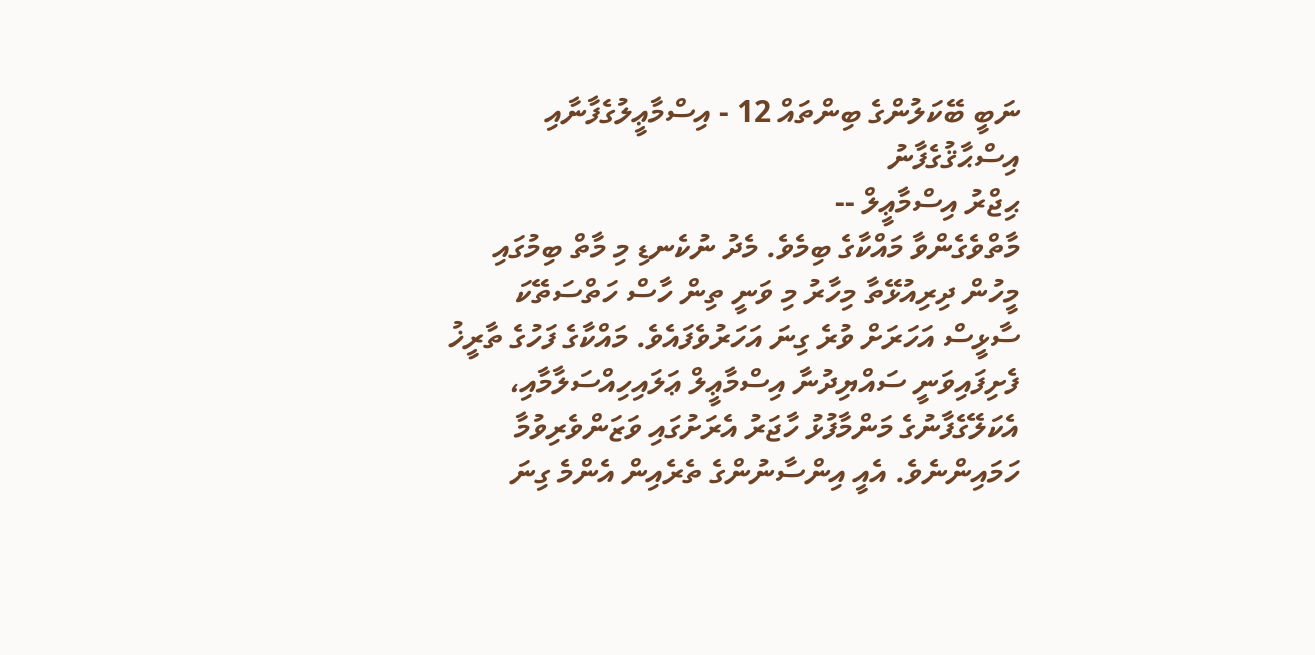ނަބީ ބޭކަލުންގެ ބިންތައް 12 - އިސްމާޢީލުގެފާނާއި އިސްޙާޤުގެފާނު
ޙިޖްރު އިސްމާޢީލް --
މާތްވެގެންވާ މައްކާގެ ބިމެވެ. މެދު ނުކެނޑި މި މާތް ބިމުގައި މީހުން ދިރިއުޅޭތާ މިހާރު މި ވަނީ ތިން ހާސް ހަތްސަތޭކަ ސާޅީސް އަހަރަށް ވުރެ ގިނަ އަހަރުވެފައެވެ. މައްކާގެ ފަހުގެ ތާރީޚު ފެށިފައިވަނީ ސައްޔިދުނާ އިސްމާޢީލް ޢަލައިހިއްސަލާމާއި، އެކަލޭގެފާނުގެ މަންމާފުޅު ހާޖަރު އެރަށުގައި ވަޒަންވެރިވުމާ ހަމައިންނެވެ. އެއީ އިންސާނުންގެ ތެރެއިން އެންމެ ގިނަ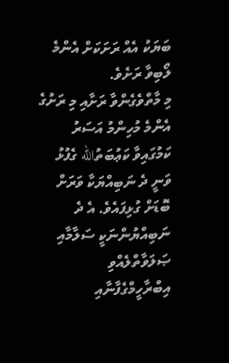ބަޔަކު އެއް ރަށަކަށް އެންމެ ލޯބިވާ ރަށެވެ.
މި މާތްވެގެންވާ ރަށާއި މި ރަށުގެ އެންމެ މުހިންމު އަސަރު ކަމުގައިވާ ކަޢުބަތުالله ގެފުޅު ވަނީ ދެ ނަބިއްޔަކާ ވަރަށް ބޮޑަށް ގުޅިފައެވެ. އެ ދެ ނަބިއްޔުންނަކީ ސަލާމާއި ޞަލަވާތްލެއްވި އިބްރާހީމްގެފާނާއި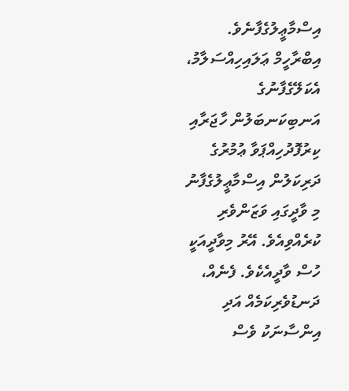އިސްމާޢީލުގެފާނެވެ.
އިބްރާހީމް ޢަލައިހިއްސަލާމު، އެކަލޭގެފާނުގެ އަނބިކަނބަލުން ހާޖަރާއި ކިރުފޮދުހިއްޕަވާ ޢުމުރުގެ ދަރިކަލުން އިސްމާޢީލުގެފާނު މި ވާދީގައި ވަޒަންވެރި ކުރެއްވިއެވެ. އޭރު މިވާދީއަކީ ހުސް ވާދީއެކެވެ. ފެނެއް، ދަނޑުވެރިކަމެއް އަދި އިންސާނަކު ވެސް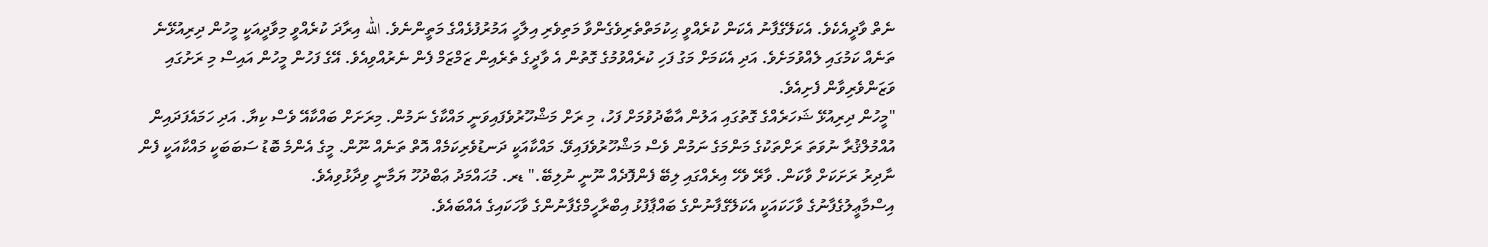ނެތް ވާދީއެކެވެ. އެކަލޭގެފާނު އެކަން ކުރެއްވީ ޙިކުމަތްތެރިވެގެންވާ މަތިވެރި އިލާހީ އަމުރުފުޅެއްގެ މަތީންނެވެ. الله އިރާދަ ކުރެއްވީ މިވާދީއަކީ މީހުން ދިރިއުޅޭނެ ތަނެއް ކަމުގައި ލެއްވުމަށެވެ. އަދި އެކަމަށް މަގު ފަހި ކުރެއްވުމުގެ ގޮތުން އެ ވާދީގެ ތެރެއިން ޒަމްޒަމް ފެން ނެރުއްވިއެވެ. އޭގެ ފަހުން މީހުން އައިސް މި ރަށުގައި ވަޒަންވެރިވާން ފެށިއެވެ.
"މީހުން ދިރިއުޅޭ ޝަހަރެއްގެ ގޮތުގައި އަލުން އާބާދުވުމަށް ފަހު، މި ރަށް މަޝްހޫރުވެފައިވަނީ މައްކާގެ ނަމުން. މިރަށަށް ބައްކާއޭ ވެސް ކިޔާ. އަދި ހަމައެފަދައިން އުއްމުލްޤުރާ ނުވަތަ ރަށްތަކުގެ މަންމަގެ ނަމުން ވެސް މަޝްހޫރުވެފައިވޭ. މައްކާއަކީ ދަނޑުވެރިކަމެއް އޮތް ތަނެއް ނޫން. މީގެ އެންމެ ބޮޑު ސަބަބަކީ މައްކާއަކީ ފެން ނާދިރު ރަށަކަށް ވާކަން. ވާރޭ ވެހޭ އިރެއްގައި ލިބޭ ފެންފޮދެއް ނޫނީ ނުލިބޭ." ޑރ. މުޙައްމަދު ޢަބްދުހޫ ޔަމާނީ ވިދާޅުވިއެވެ.
އިސްމާޢީލުގެފާނުގެ ވާހަކައަކީ އެކަލޭގެފާނުންގެ ބައްޕާފުޅު އިބްރާހީމްގެފާނުންގެ ވާހަކައިގެ އެއްބައެވެ.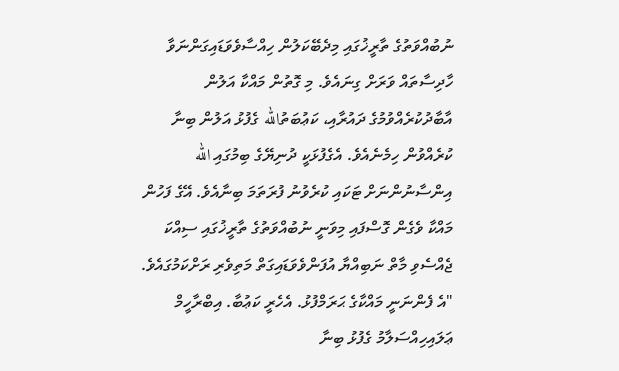ނުބުއްވަތުގެ ތާރީޚުގައި މިދެބޭކަލުން ހިއްސާވެވަޑައިގަންނަވާ ހާދިސާތައް ވަރަށް ގިނައެވެ. މި ގޮތުން މައްކާ އަލުން އާބާދުކުރެއްވުމުގެ ދައުރާއި، ކަޢުބަތުالله ގެފުޅު އަލުން ބިނާ ކުރެއްވުން ހިމެނެއެވެ. އެގެފުޅަކީ ދުނިޔޭގެ ބިމުގައި الله އިންސާނުންނަށް ޓަކައި ކުރެވުނު ފުރަތަމަ ބިނާއެވެ. އޭގެ ފަހުން މައްކާ ވެގެން ގޮސްފައި މިވަނީ ނުބުއްވަތުގެ ތާރީޚުގައި ސިއްކަ ޖެއްސެވި މާތް ނަބިއްޔާ އުފަންވެވަޑައިގަތް މަތިވެރި ރަށްކަމުގައެވެ.
"އެ ފެންނަނީ މައްކާގެ ޙަރަމްފުޅު. އެހެރީ ކަޢުބާ. އިބްރާހީމް ޢަލައިހިއްސަލާމު ގެފުޅު ބިނާ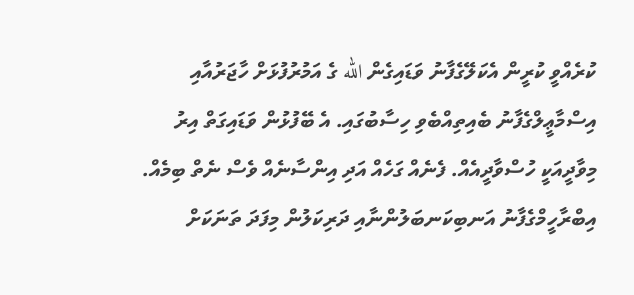ކުރެއްވީ ކުރީން އެކަލޭގެފާނު ވަޑައިގެން الله ގެ އަމުރުފުޅަށް ހާޖަރުއާއި އިސްމާޢީލްގެފާނު ބެއިތިއްބެވި ހިސާބުގައި. އެ ބޭފުޅުން ވަޑައިގަތް އިރު މިވާދީއަކީ ހުސްވާދީއެއް. ފެނެއް ގަހެއް އަދި އިންސާނެއް ވެސް ނެތް ބިމެއް. އިބްރާހީމްގެފާނު އަނބިކަނބަލުންނާއި ދަރިކަލުން މިފަދަ ތަނަކަށް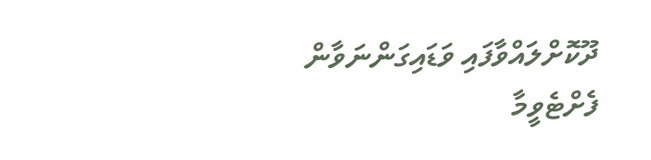ދޫކޮށްލައްވާފައި ވަޑައިގަންނަވާން ފެށްޓެވީމާ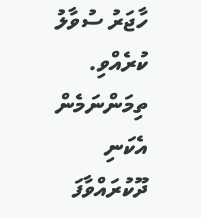ހާޖަރު ސުވާލު ކުރެއްވި. ތިމަންނަމެން އެކަނި ދޫކުރައްވާފަ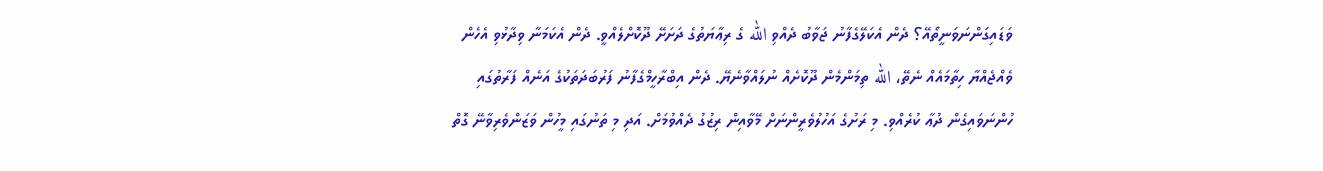ވަޑައިގަންނަވަނީތޯއޭ؟ ދެން އެކަލޭގެފާނު ޖަވާބު ދެއްވި الله ގެ ރިޢާޔަތުގެ ދަށަށޭ ދޫކޮށްލެއްވީ. ދެން އެކަމަނާ ވިދާޅުވި އެހެން ވެއްޖެއްޔާ ހިތާމައެއް ނެތޭ، الله ތިމަންމެން ދޫކޮށެއް ނުލައްވާނެޔޭ. ދެން އިބްރާހީމްގެފާނު ފަރުބަދަތަކުގެ އަނެއް ފަރާތުގައި ހުންނަވައިގެން ދުޢާ ކުރެއްވި. މި ރަށުގެ އަހުލުވެރީންނަށް މޭވާއިން ރިޒުގު ދެއްވުމަށް. އަދި މި ތަނުގައި މީހުން ވަޒަންވެރިވާނޭ ގޮތް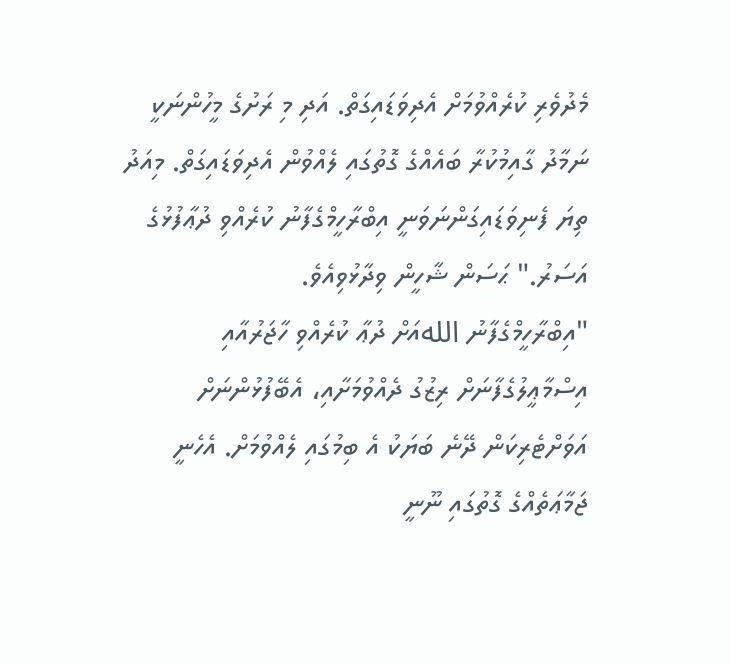މެދުވެރި ކުރެއްވުމަށް އެދިވަޑައިގަތް. އަދި މި ރަށުގެ މީހުންނަކީ ނަމާދު ގާއިމުކުރާ ބައެއްގެ ގޮތުގައި ލެއްވުން އެދިވަޑައިގަތް. މިއަދު ތިޔަ ފެނިވަޑައިގަންނަވަނީ އިބްރާހީމްގެފާނު ކުރެއްވި ދުޢާފުޅުގެ އަސަރު." ޙަސަން ޝާހީން ވިދާޅުވިއެވެ.
"އިބްރާހީމްގެފާނު اللهއަށް ދުޢާ ކުރެއްވި ހާޖަރުއާއި އިސްމާޢީލުގެފާނަށް ރިޒުގު ދެއްވުމަށާއި، އެބޭފުޅުންނަށް އަވަށްޓެރިކަން ދޭނެ ބަޔަކު އެ ބިމުގައި ލެއްވުމަށް. އެހެނީ ޖަމާޢަތެއްގެ ގޮތުގައި ނޫނީ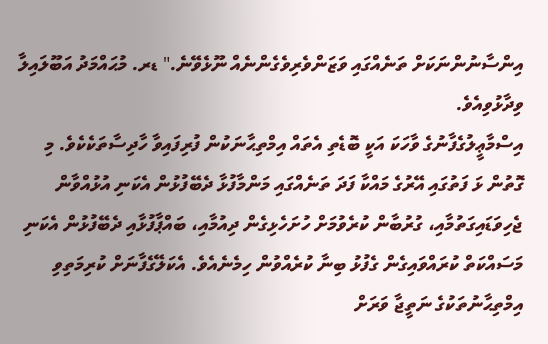އިންސާނުންނަކަށް ތަނެއްގައި ވަޒަންވެރިވެގެންނެއް ނޫޅެވޭނެ." ޑރ. މުޙައްމަދު އަބޫލައިލާ ވިދާޅުވިއެވެ.
އިސްމާޢީލުގެފާނުގެ ވާހަކަ އަކީ ބޮޑެތި އެތައް އިމްތިޙާނަކުން ފުރިފައިވާ ހާދިސާތަކެކެވެ. މި ގޮތުން ޅަ ފަތުގައި އޭރުގެ މައްކާ ފަދަ ތަނެއްގައި މަންމާފުޅާ ދެބޭފުޅުން އެކަނި އުޅުއްވާން ޖެހިވަޑައިގަތުމާއި، ގުރުބާން ކުރެވުމަށް ހުށަހެޅިގެން ދިއުމާއި، ބައްޕާފުޅާއި ދެބޭފުޅުން އެކަނި މަސައްކަތް ކުރައްވައިގެން ގެފުޅު ބިނާ ކުރެއްވުން ހިމެނެއެވެ. އެކަލޭގެފާނަށް ކުރިމަތިވި އިމްތިޙާނުތަކުގެ ނަތީޖާ ވަރަށް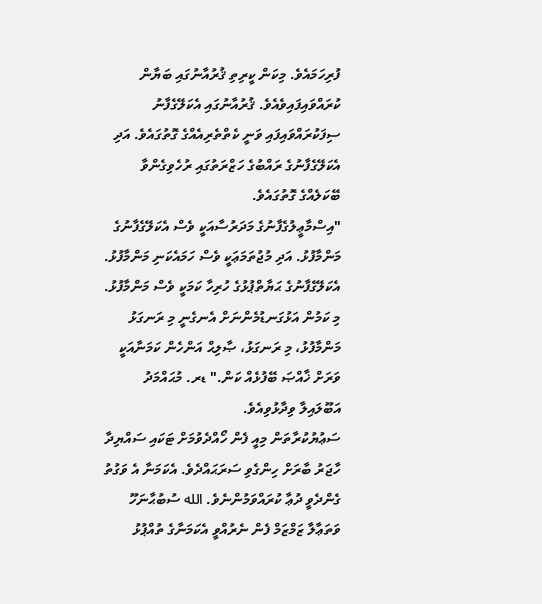ފުރިހަމައެވެ. މިކަން ކީރިތި ޤުރުއާނުގައި ބަޔާން ކުރައްވައިފައިވެއެވެ. ޤުރުއާނުގައި އެކަލޭގެފާނު ސިފަކުރައްވައިފައި ވަނީ ކެތްތެރިއެއްގެ ގޮތުގައެވެ. އަދި އެކަލޭގެފާނުގެ ރައްބުގެ ހަޒްރަތުގައި ރުހެވިގެންވާ ބޭކަލެއްގެ ގޮތުގައެވެ.
"އިސްމާޢީލުގެފާނުގެ މަދަރުސާއަކީ ވެސް އެކަލޭގެފާނުގެ މަންމާފުޅު. އަދި މުޖުތަމަޢަކީ ވެސް ހަމައެކަނި މަންމާފުޅު. އެކަލޭގެފާނުގެ ޙަޔާތްޕުޅުގެ ހުރިހާ ކަމަކީ ވެސް މަންމާފުޅު. މި ކަމުން އަޅުގަނޑުމެންނަށް އެނގެނީ މި ރަނގަޅު މަންމާފުޅު، މި ރަނގަޅު، ޞާލިޙް އަންހެން ކަމަނާއަކީ ވަރަށް ޚާއްޞަ ބޭފުޅެއް ކަން." ޑރ. މުޙައްމަދު އަބޫލައިލާ ވިދާޅުވިއެވެ.
ސަޢުޔުކުރާތަން މިއީ ފެން ހޯއްދެވުމަށް ޓަކައި ސައްޔިދާ ހާޖަރު ބާރަށް ހިންގެވި ސަރަޙައްދެވެ. އެކަމަނާ އެ ވަގުތު ގެންދެވީ ދުޢާ ކުރައްވަމުންނެވެ. الله ސުބުޙާނަހޫ ވަތަޢާލާ ޒަމްޒަމް ފެން ނެރުއްވީ އެކަމަނާގެ ތުއްޕުޅު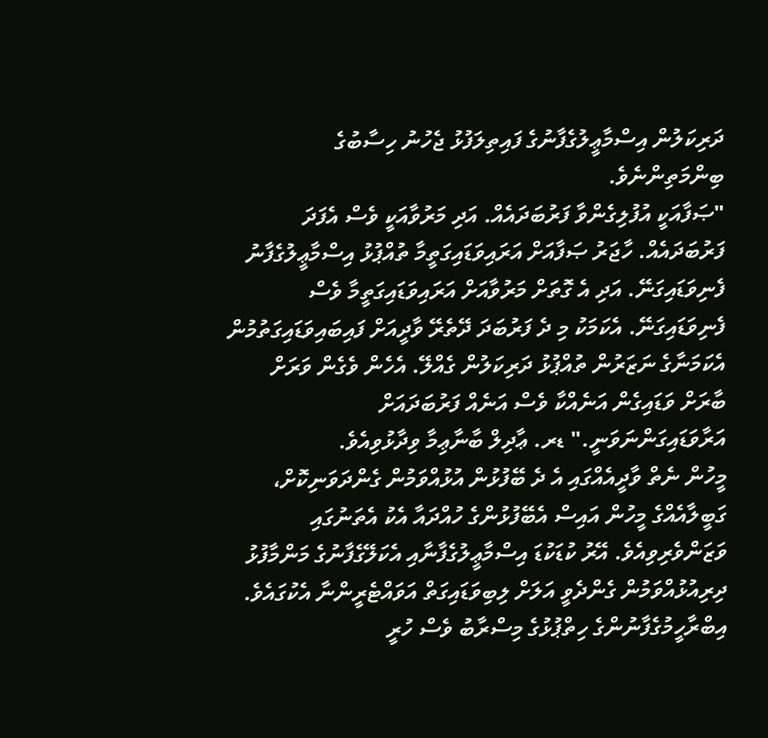ދަރިކަލުން އިސްމާޢީލުގެފާނުގެ ފައިތިލަފުޅު ޖެހުނު ހިސާބުގެ ބިންމަތިންނެވެ.
"ޞަފާއަކީ އުފުލިގެންވާ ފަރުބަދައެއް. އަދި މަރުވާއަކީ ވެސް އެފަދަ ފަރުބަދައެއް. ހާޖަރު ޞަފާއަށް އަރައިވަޑައިގަތީމާ ތުއްޕުޅު އިސްމާޢީލުގެފާނު ފެނިވަޑައިގަނޭ. އަދި އެ ގޮތަށް މަރުވާއަށް އަރައިވަޑައިގަތީމާ ވެސް ފެނިވަޑައިގަނޭ. އެކަމަކު މި ދެ ފަރުބަދަ ދޭތެރޭ ވާދީއަށް ފައިބައިވަޑައިގަތުމުން އެކަމަނާގެ ނަޒަރުން ތުއްޕުޅު ދަރިކަލުން ގެއްލޭ. އެހެން ވެގެން ވަރަށް ބާރަށް ވަޑައިގެން އަނެއްކާ ވެސް އަނެއް ފަރުބަދައަށް އަރާވަޑައިގަންނަވަނީ." ޑރ. ޢާދިލް ބާނާޢިމާ ވިދާޅުވިއެވެ.
މީހުން ނެތް ވާދީއެއްގައި އެ ދެ ބޭފުޅުން އުޅުއްވަމުން ގެންދަވަނިކޮށް، ގަބީލާއެއްގެ މީހުން އައިސް އެބޭފުޅުންގެ ހުއްދައާ އެކު އެތަނުގައި ވަޒަންވެރިވިއެވެ. އޭރު ކުޑަކުޑަ އިސްމާޢީލުގެފާނާއި އެކަލޭގެފާނުގެ މަންމާފުޅު ދިރިއުޅުއްވަމުން ގެންދެވީ އަލަށް ލިބިވަޑައިގަތް އަވައްޓެރީންނާ އެކުގައެވެ. އިބްރާހީމުގެފާނުންގެ ހިތްޕުޅުގެ މިސްރާބު ވެސް ހުރީ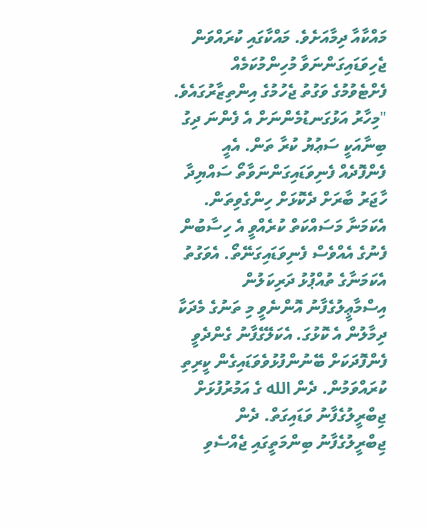މައްކާއާ ދިމާއަށެވެ. މައްކާގައި ކުރައްވަން ޖެހިވަޑައިގަންނަވާ މުހިންމުކަމެއް ފެށްޓެވުމުގެ ވަގުތު ޖެހުމުގެ އިންތިޒާރުގައެވެ.
"މިހާރު އަޅުގަނޑުމެންނަށް އެ ފެންނަ ދިގު ބިނާއަކީ ސަޢުޔު ކުރާ ތަން. އެއީ ފެންފޮދެއް ފެނިވަޑައިގަންނަވާތޯ ސައްޔިދާ ހާޖަރު ބާރަށް ދެކޮޅަށް ހިންގެވިތަން. އެކަމަނާ މަސައްކަތް ކުރެއްވީ އެ ހިސާބުން ފެނުގެ އެއްވެސް ފެނިވަޑައިގަނޭތޯ. އެވަގުތު އެކަމަނާގެ ތުއްޕުޅު ދަރިކަލުން އިސްމާޢީލުގެފާނު އޮންނެވީ މި ތަނުގެ މެދަކާ ދިމާލުން އެ ކޮޅުގަ. އެކަލޭގެފާނު ގެންދެވީ ފެންފޮދަކަށް ބޭނުންފުޅުވެވަޑައިގެން ކީރިތި ކުރައްވަމުން. ދެން الله ގެ އަމުރުފުޅަށް ޖިބްރީލުގެފާނު ވަޑައިގަތް. ދެން ޖިބްރީލުގެފާނު ބިންމަތީގައި ޖެއްސެވި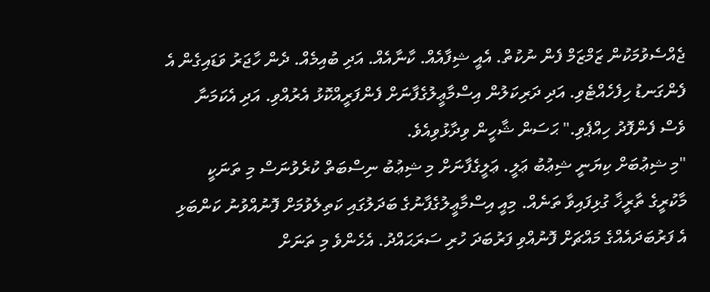ޖެއްސެވުމަކުން ޒަމްޒަމް ފެން ނުކުތް. އެއީ ޝިފާއެއް. ކާނާއެއް. އަދި ބުއިމެއް. ދެން ހާޖަރު ވަޑައިގެން އެ ފެންގަނޑު ހިފެހެއްޓެވި. އަދި ދަރިކަލުން އިސްމާޢީލުގެފާނަށް ފެންފަރީއްކޮޅު އެރުއްވި. އަދި އެކަމަނާ ވެސް ފެންފޮދު ހިއްޕެވި." ޙަސަން ޝާހީން ވިދާޅުވިއެވެ.
"މި ޝިޢުބަށް ކިޔަނީ ޝިޢުބު ޢަލީ. ޢަލީގެފާނަށް މި ޝިޢުބު ނިސްބަތް ކުރެވުނަސް މި ތަނަކީ މާކުރީގެ ތާރީޚާ ގުޅިފައިވާ ތަނެއް. މިއީ އިސްމާޢީލުގެފާނުގެ ބަދަލުގައި ކަތިލެވުމަށް ފޮނުއްވުނު ކަންބަޅި އެ ފަރުބަދައެއްގެ މައްޗަށް ފޮނުއްވި ފަރުބަދަ ހުރި ސަރަޙައްދު. އެހެންވެ މި ތަނަށް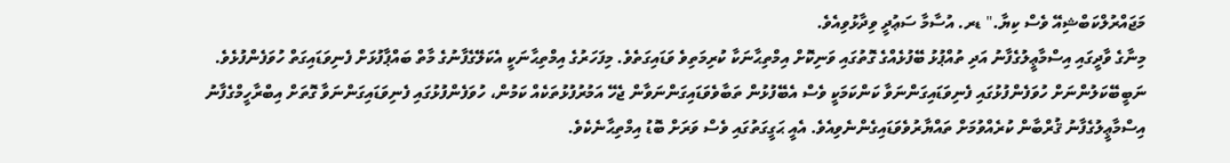މަޖައްރުލްކަބްޝިއޭ ވެސް ކިޔާ." ޑރ. އުސާމާ ސަޢުދީ ވިދާޅުވިއެވެ.
މިނާގެ ވާދީގައި އިސްމާޢީލުގެފާނު އަދި ތުއްޕުޅު ބޭފުޅެއްގެ ގޮތުގައި ވަނިކޮށް އިމްތިޙާނަކާ ކުރިމަތިވެ ވަޑައިގަތެވެ. މިފަހަރުގެ އިމްތިޙާނަކީ އެކަލޭގެފާނުގެ މާތް ބައްޕާފުޅަށް ފެނިވަޑައިގަތް ހުވަފެންފުޅެވެ. ނަބީބޭކަލުންނަށް ހުވަފެންފުޅުގައި ފެނިވަޑައިގަންނަވާ ކަންކަމަކީ ވެސް އެބޭފުޅުން ތަބާވެވަޑައިގަންނަވާން ޖެހޭ އަމުރުފުޅުތަކެއް ކަމުން، ހުވަފެންފުޅުގައި ފެނިވަޑައިގަންނަވާ ގޮތަށް އިބްރާހީމްގެފާނު އިސްމާޢީލުގެފާނު ޤުރްބާން ކުރެއްވުމަށް ތައްޔާރުވެވަޑައިގެންނެވިއެވެ. އެއީ ޙަގީގަތުގައި ވެސް ވަރަށް ބޮޑު އިމްތިޙާނެކެވެ.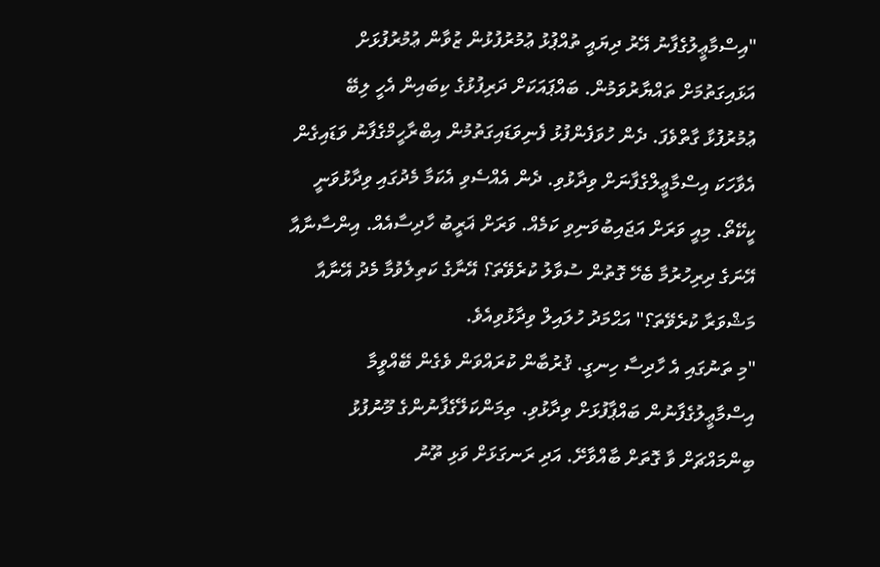"އިސްމާޢީލުގެފާނު އޭރު ދިޔައީ ތުއްޕުޅު ޢުމުރުފުޅުން ޒުވާން ޢުމުރުފުޅަށް އަޅައިގަތުމަށް ތައްޔާރުވަމުން. ބައްޕައަކަށް ދަރިފުޅުގެ ކިބައިން އެހީ ލިބޭ ޢުމުރުފުޅާ ގާތްވެފަ. ދެން ހުވަފެންފުޅު ފެނިވަޑައިގަތުމުން އިބްރާހީމްގެފާނު ވަޑައިގެން އެވާހަކަ އިސްމާޢީލްގެފާނަށް ވިދާޅުވި. ދެން އެއްސެވި އެކަމާ މެދުގައި ވިދާޅުވަނީ ކީކޭތޯ. މިއީ ވަރަށް އަޖައިބުވަނިވި ކަމެއް. ވަރަށް ޣަރީބު ހާދިސާއެއް. އިންސާނާއާ އޭނަގެ ދިރިހުރުމާ ބެހޭ ގޮތުން ސުވާލު ކުރެވޭތަ؟ އޭނާގެ ކަތިލެވުމާ މެދު އޭނާއާ މަޝްވަރާ ކުރެވޭތަ؟" އަޙްމަދު ހުލައިލް ވިދާޅުވިއެވެ.
"މި ތަނުގައި އެ ހާދިސާ ހިނގީ. ޤުރުބާން ކުރައްވަން ވެގެން ބޭއްވީމާ އިސްމާޢީލުގެފާނުން ބައްޕާފުޅަށް ވިދާޅުވި. ތިމަންކަލޭގެފާނުންގެ މޫނުފުޅު ބިންމައްޗަށް ވާ ގޮތަށް ބާއްވާށޭ. އަދި ރަނގަޅަށް ވަޅި ތޫނު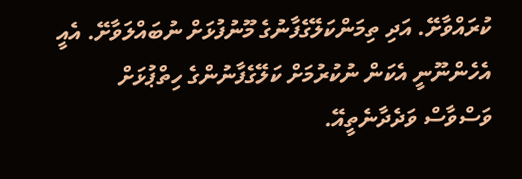ކުރައްވާށޭ. އަދި ތިމަންކަލޭގެފާނުގެ މޫނުފުޅަށް ނުބައްލަވާށޭ. އެއީ އެހެންނޫނީ އެކަން ނުކުރުމަށް ކަލޭގެފާނުންގެ ހިތްޕުޅަށް ވަސްވާސް ވަދެދާނެތީއޭ.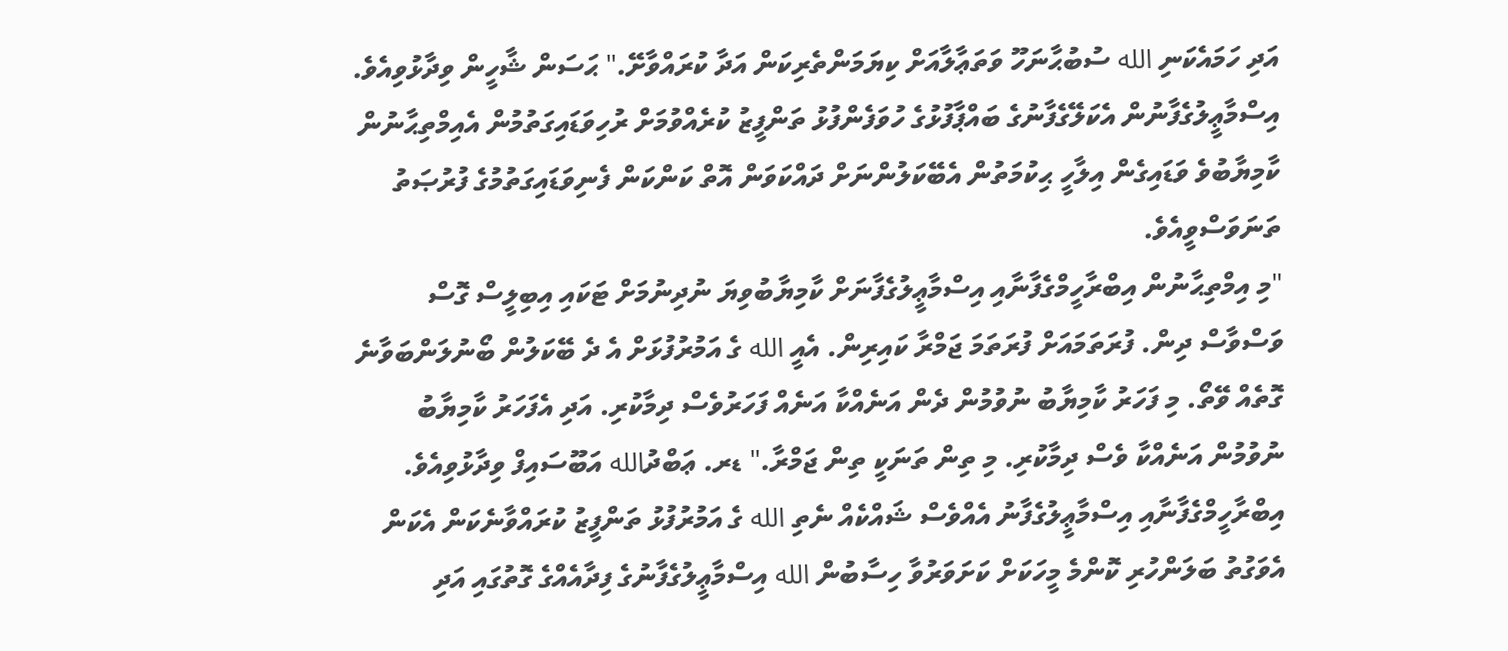އަދި ހަމައެކަނި الله ސުބުޙާނަހޫ ވަތަޢާލާއަށް ކިޔަމަންތެރިކަން އަދާ ކުރައްވާށޭ." ޙަސަން ޝާހީން ވިދާޅުވިއެވެ.
އިސްމާޢީލުގެފާނުން އެކަލޭގެފާނުގެ ބައްޕާފުޅުގެ ހުވަފެންފުޅު ތަންފީޒު ކުރެއްވުމަށް ރުހިވަޑައިގަތުމުން އެއިމްތިޙާނުން ކާމިޔާބުވެ ވަޑައިގެން އިލާހީ ޙިކުމަތުން އެބޭކަލުންނަށް ދައްކަވަން އޮތް ކަންކަން ފެނިވަޑައިގަތުމުގެ ފުރުޞަތު ތަނަވަސްވީއެވެ.
"މި އިމްތިޙާނުން އިބްރާހީމްގެފާނާއި އިސްމާޢީލުގެފާނަށް ކާމިޔާބުވިޔަ ނުދިނުމަށް ޓަކައި އިބިލީސް ގޮސް ވަސްވާސް ދިން. ފުރަތަމައަށް ފުރަތަމަ ޖަމްރާ ކައިރިން. އެއީ الله ގެ އަމުރުފުޅަށް އެ ދެ ބޭކަލުން ބޯނުލަންބަވާނެ ގޮތެއް ވޭތޯ. މި ފަހަރު ކާމިޔާބު ނުވުމުން ދެން އަނެއްކާ އަނެއް ފަހަރުވެސް ދިމާކުރި. އަދި އެފަހަރު ކާމިޔާބު ނުވުމުން އަނެއްކާ ވެސް ދިމާކުރި. މި ތިން ތަނަކީ ތިން ޖަމްރާ." ޑރ. ޢަބްދުالله އަބޫސައިފް ވިދާޅުވިއެވެ.
އިބްރާހީމްގެފާނާއި އިސްމާޢީލުގެފާނު އެއްވެސް ޝައްކެއް ނެތި الله ގެ އަމުރުފުޅު ތަންފީޒު ކުރައްވާނެކަން އެކަން އެވަގުތު ބަލަންހުރި ކޮންމެ މީހަކަށް ކަށަވަރުވާ ހިސާބުން الله އިސްމާޢީލުގެފާނުގެ ފިދާއެއްގެ ގޮތުގައި އަދި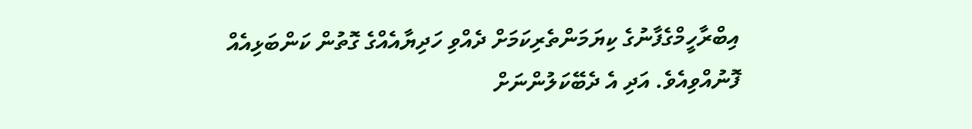އިބްރާހީމްގެފާނުގެ ކިޔަމަންތެރިކަމަށް ދެއްވި ހަދިޔާއެއްގެ ގޮތުން ކަންބަޅިއެއް ފޮނުއްވިއެވެ. އަދި އެ ދެބޭކަލުންނަށް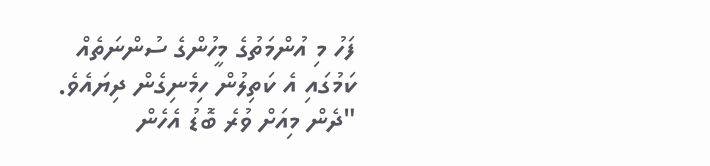ފަހު މި އުންމަތުގެ މީހުންގެ ސުންނަތެއް ކަމުގައި އެ ކަތިލުން ހިމެނިގެން ދިޔައެވެ.
"ދެން މިއަށް ވުރެ ބޮޑު އެހެން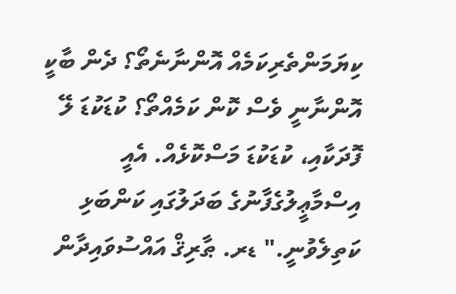ކިޔަމަންތެރިކަމެއް އޮންނާނެތޯ؟ ދެން ބާކީ އޮންނާނީ ވެސް ކޮން ކަމެއްތޯ؟ ކުޑަކުޑަ ލޭ ފޮދަކާއި، ކުޑަކުޑަ މަސްކޮޅެއް. އެއީ އިސްމާޢީލުގެފާނުގެ ބަދަލުގައި ކަންބަޅި ކަތިލެވުނީ." ޑރ. ޠާރިޤް އައްސުވައިދާން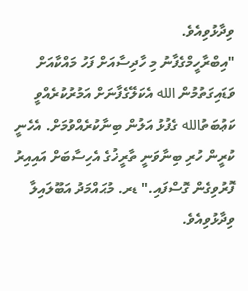ވިދާޅުވިއެވެ.
"އިބްރާހީމްގެފާނު މި ހާދިސާއަށް ފަހު މައްކާއަށް ވަޑައިގަތުމުން الله އެކަލޭގެފާނަށް އަމުރުކުރެއްވީ ކަޢުބަތުالله ގެފުޅު އަލުން ބިނާކުރެއްވުމަށް. އެހެނީ ކުރީން ހުރި ބިނާވަނީ ތާރީޚުގެ އެހިސާބަށް އައިއިރު ފޮރުވިގެން ގޮސްފައި." ޑރ. މުޙައްމަދު އަބޫލައިލާ ވިދާޅުވިއެވެ.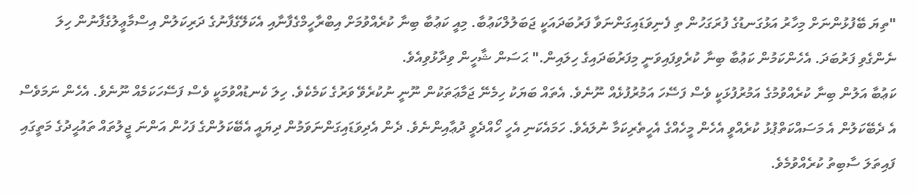"ތިޔަ ބޭފުޅުންނަށް މިހާރު އަޅުގަނޑުގެ ފުރަގަހުން ތި ފެނިވަޑައިގަންނަވާ ފަރުބަދައަކީ ޖަބަލުލްކަޢުބާ. މިއީ ކަޢުބާ ބިނާ ކުރެއްވުމަށް އިބްރާހީމްގެފާނާއި އެކަލޭގެފާނުގެ ދަރިކަލުން އިސްމާޢީލުގެފާނުން ހިލަ ނެންގެވި ފަރުބަދަ. އެހެންކަމުން ކަޢުބާ ބިނާ ކުރެވިފައިވަނީ މިފަރުބަދައިގެ ހިލައިން." ޙަސަން ޝާހީން ވިދާޅުވިއެވެ.
ކަޢުބާ އަލުން ބިނާ ކުރެއްވުމުގެ އަމުރުފުޅަކީ ވެސް ފަސޭހަ އަމުރުފުޅެއް ނޫނެވެ. އެތައް ބަޔަކު ހިމެނޭ ޖަމާޢަތަކުން ނޫނީ ނުކުރެވޭ ވަރުގެ ކަމެކެވެ. ހިލަ ކެނޑުއްވުމަކީ ވެސް ފަސޭހަކަމެއް ނޫނެވެ. އެހެން ނަމަވެސް އެ ދެބޭކަލުން އެ މަސައްކަތްޕުޅު ކުރެއްވީ އެހެން މީހެއްގެ އެހީތެރިކަމާ ނުލައެވެ. ހަމައެކަނި އެހީ ހޯއްދެވީ ދުޢާއިންނެވެ. ދެން އެދިވަޑައިގަންނަވަމުން ދިޔައީ އެބޭކަލުންގެ ފަހުން އަންނަ ޖީލުތައް ތައުޙީދުގެ މަތީގައި ފައިތަލަ ސާބިތު ކުރެއްވުމެވެ.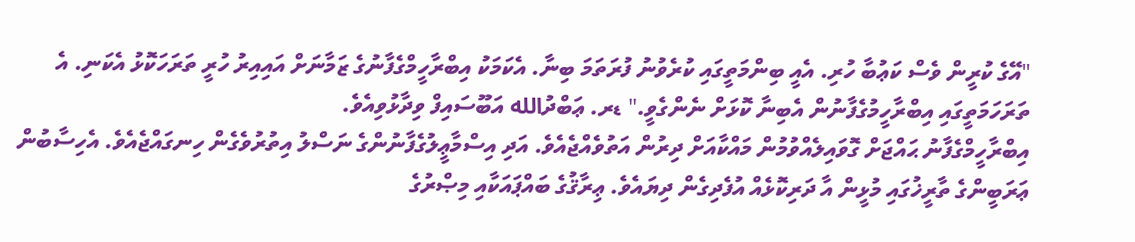"އޭގެ ކުރީން ވެސް ކަޢުބާ ހުރި. އެއީ ބިންމަތީގައި ކުރެވުނު ފުރަތަމަ ބިނާ. އެކަމަކު އިބްރާހީމްގެފާނުގެ ޒަމާނަށް އައިއިރު ހުރީ ތަރަހަކޮޅު އެކަނި. އެ ތަރަހަމަތީގައި އިބްރާހީމުގެފާނުން އެބިނާ ކޮޅަށް ނެންގެވީ." ޑރ. ޢަބްދުالله އަބޫސައިފް ވިދާޅުވިއެވެ.
އިބްރާހީމްގެފާނު ޙައްޖަށް ގޮވައިލެއްވުމުން މައްކާއަށް ދިރުން އަތުވެއްޖެއެވެ. އަދި އިސްމާޢީލުގެފާނުންގެ ނަސްލު އިތުރުވެގެން ހިނގައްޖެއެވެ. އެހިސާބުން ޢަރަބީންގެ ތާރީޚުގައި މުޅީން އާ ދަރިކޮޅެއް އުފެދިގެން ދިޔައެވެ. ޢިރާޤުގެ ބައްޕައަކާއި މިޞްރުގެ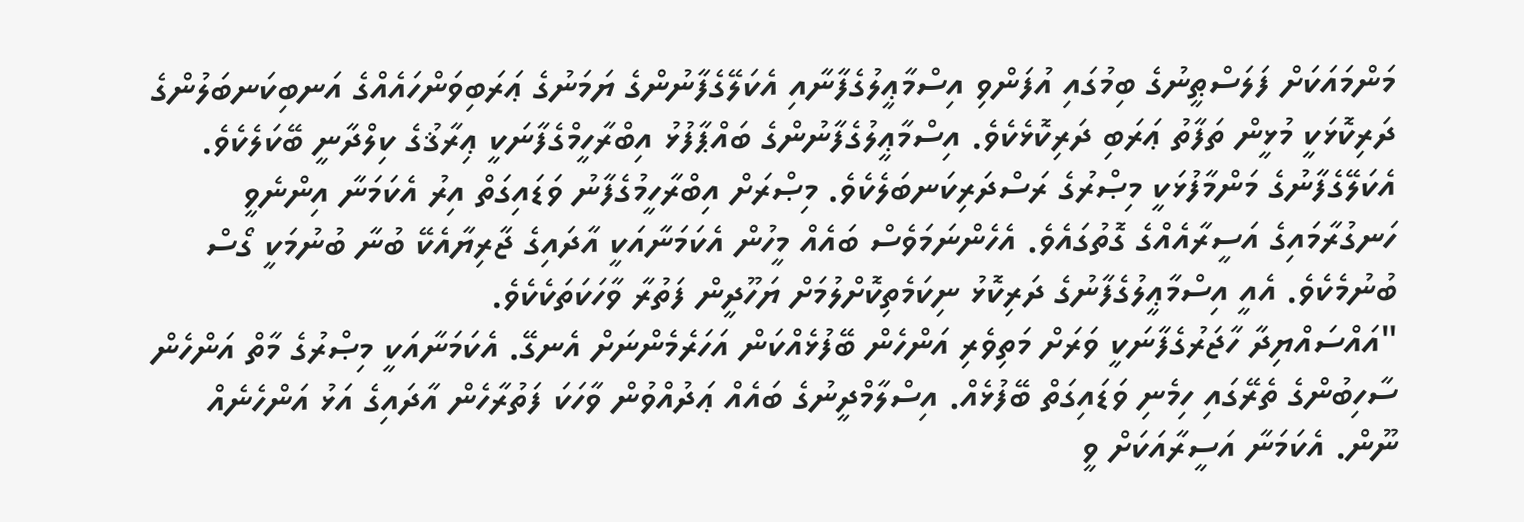މަންމައަކަށް ފަލަސްޠީނުގެ ބިމުގައި އުފަންވި އިސްމާޢީލުގެފާނާއި އެކަލޭގެފާނުންގެ ޔަމަނުގެ ޢަރަބިވަންހައެއްގެ އަނބިކަނބަލުންގެ ދަރިކޮޅަކީ މުޅީން ތަފާތު ޢަރަބި ދަރިކޮޅެކެވެ. އިސްމާޢީލުގެފާނުންގެ ބައްޕާފުޅު އިބްރާހީމްގެފާނަކީ ޢިރާޤުގެ ކިލްދާނީ ބޭކަލެކެވެ. އެކަލޭގެފާނުގެ މަންމާފުޅަކީ މިޞްރުގެ ރަސްދަރިކަނބަލެކެވެ. މިޞްރަށް އިބްރާހީމުގެފާނު ވަޑައިގަތް އިރު އެކަމަނާ އިންނެވީ ހަނގުރާމައިގެ އަސީރާއެއްގެ ގޮތުގައެވެ. އެހެންނަމަވެސް ބައެއް މީހުން އެކަމަނާއަކީ އާދައިގެ ޖާރިޔާއެކޭ ބުނާ ބުނުމަކީ ގޯސް ބުނުމެކެވެ. އެއީ އިސްމާޢީލުގެފާނުގެ ދަރިކޮޅު ނިކަމެތިކޮށްލުމަށް ޔަހޫދީން ފަތުރާ ވާހަކަތަކެކެވެ.
"އައްސައްޔިދާ ހާޖަރުގެފާނަކީ ވަރަށް މަތިވެރި އަންހެން ބޭފުޅެއްކަން އަހަރެމެންނަށް އެނގޭ. އެކަމަނާއަކީ މިޞްރުގެ މާތް އަންހެން ސާހިބުންގެ ތެރޭގައި ހިމެނި ވަޑައިގަތް ބޭފުޅެއް. އިސްލާމްދީނުގެ ބައެއް ޢަދުއްވުން ވާހަކަ ފަތުރާހެން އާދައިގެ އަޅު އަންހެނެއް ނޫން. އެކަމަނާ އަސީރާއަކަށް ވީ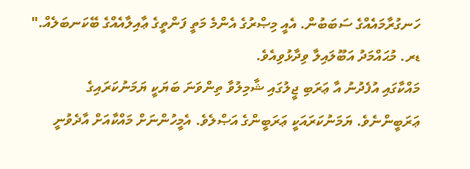ހަނގުރާމައެއްގެ ސަބަބުން. އެއީ މިޞްރުގެ އެންމެ މަތީ ފަންތީގެ ޢާއިލާއެއްގެ ބޭކަނބަލެއް." ޑރ. މުޙައްމަދު އަބޫލައިލާ ވިދާޅުވިއެވެ.
މައްކާގައި އުފެދުނު އާ ޢަރަބި ޖީލުގައި ޝާމިލުވާ ތިންވަނަ ބަޔަކީ ޔަމަނުކަރައިގެ ޢަރަބީންނެވެ. ޔަމަނުކަރައަކީ ޢަރަބީންގެ އަޞްލެވެ. އެމީހުންނަށް މައްކާއަށް އާދެވުނީ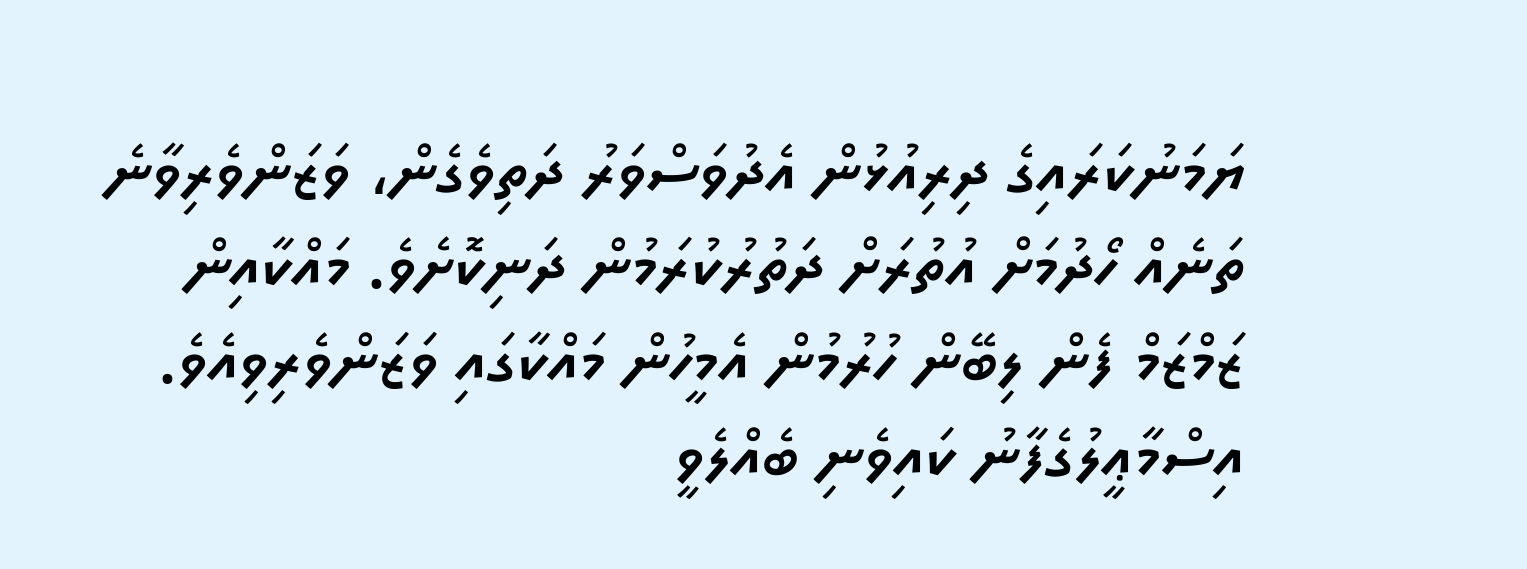ޔަމަނުކަރައިގެ ދިރިއުޅުން އެދުވަސްވަރު ދަތިވެގެން، ވަޒަންވެރިވާނެ ތަނެއް ހޯދުމަށް އުތުރަށް ދަތުރުކުރަމުން ދަނިކޮށެވެ. މައްކާއިން ޒަމްޒަމް ފެން ލިބޭން ހުރުމުން އެމީހުން މައްކާގައި ވަޒަންވެރިވިއެވެ. އިސްމާޢީލުގެފާނު ކައިވެނި ބެއްލެވީ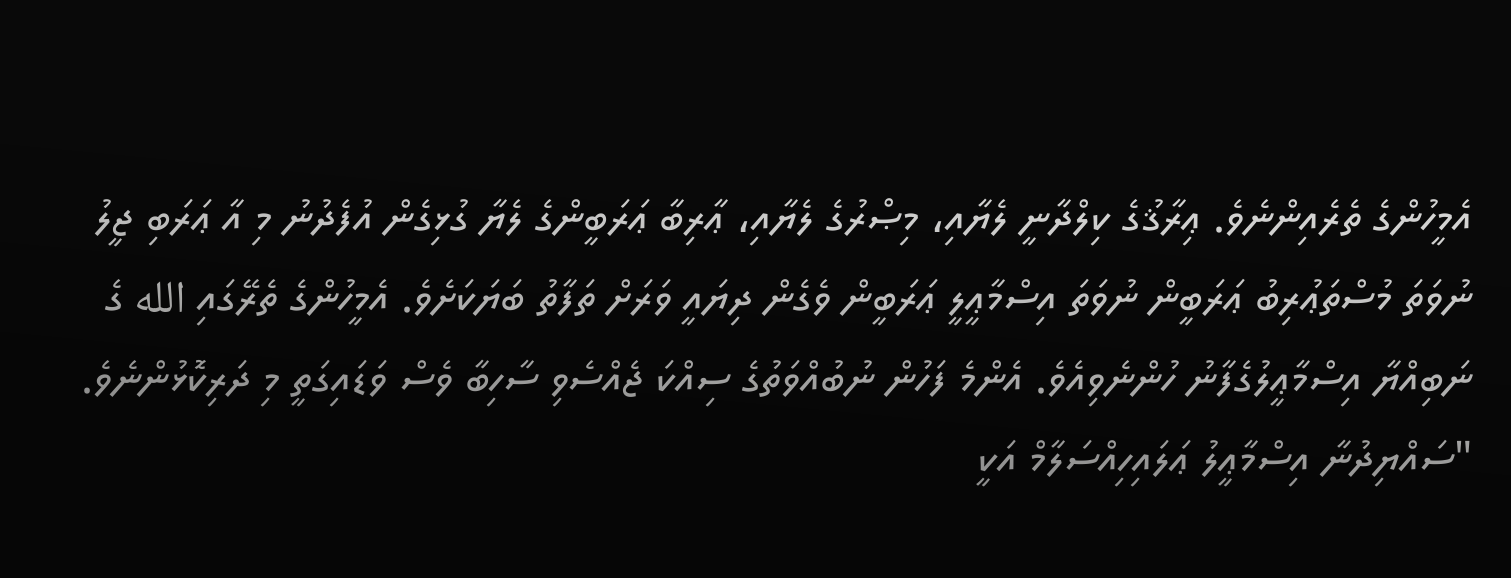އެމީހުންގެ ތެރެއިންނެވެ. ޢިރާޤުގެ ކިލްދާނީ ލެޔާއި، މިޞްރުގެ ލެޔާއި، ޢާރިބާ ޢަރަބީންގެ ލެޔާ ގުޅިގެން އުފެދުނު މި އާ ޢަރަބި ޖީލު ނުވަތަ މުސްތަޢުރިބު ޢަރަބީން ނުވަތަ އިސްމާޢީލީ ޢަރަބީން ވެގެން ދިޔައީ ވަރަށް ތަފާތު ބަޔަކަށެވެ. އެމީހުންގެ ތެރޭގައި الله ގެ ނަބިއްޔާ އިސްމާޢީލުގެފާނު ހުންނެވިއެވެ. އެންމެ ފަހުން ނުބުއްވަތުގެ ސިއްކަ ޖެއްސެވި ސާހިބާ ވެސް ވަޑައިގަތީ މި ދަރިކޮޅުންނެވެ.
"ސައްޔިދުނާ އިސްމާޢީލު ޢަލައިހިއްސަލާމް އަކީ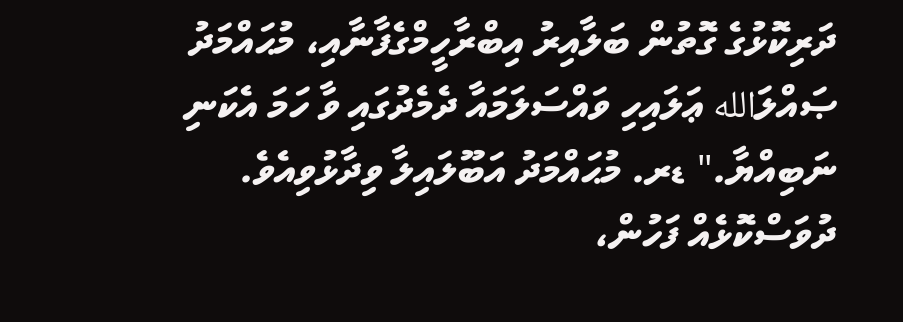ދަރިކޮޅުގެ ގޮތުން ބަލާއިރު އިބްރާހީމްގެފާނާއި، މުޙައްމަދު ޞައްލަالله ޢަލައިހި ވައްސަލަމައާ ދެމެދުގައި ވާ ހަމަ އެކަނި ނަބިއްޔާ." ޑރ. މުޙައްމަދު އަބޫލައިލާ ވިދާޅުވިއެވެ.
ދުވަސްކޮޅެއް ފަހުން،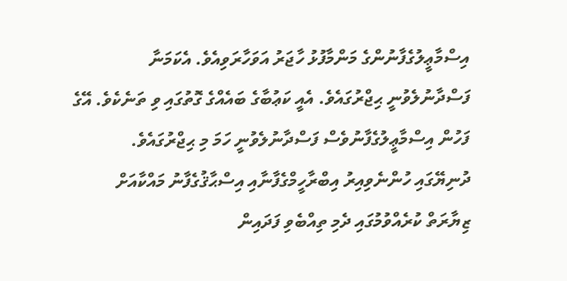އިސްމާޢީލުގެފާނުންގެ މަންމާފުޅު ހާޖަރު އަވަހާރަވިއެވެ. އެކަމަނާ ފަސްދާނުލެވުނީ ޙިޖްރުގައެވެ. އެއީ ކަޢުބާގެ ބައެއްގެ ގޮތުގައި ވި ތަނެކެވެ. އޭގެ ފަހުން އިސްމާޢީލުގެފާނުވެސް ފަސްދާނުލެވުނީ ހަމަ މި ޙިޖްރުގައެވެ.
ދުނިޔޭގައި ހުންނެވިއިރު އިބްރާހީމްގެފާނާއި އިސްޙާޤުގެފާނު މައްކާއަށް ޒިޔާރަތް ކުރެއްވުމުގައި ދެމި ތިއްބެވި ފަދައިން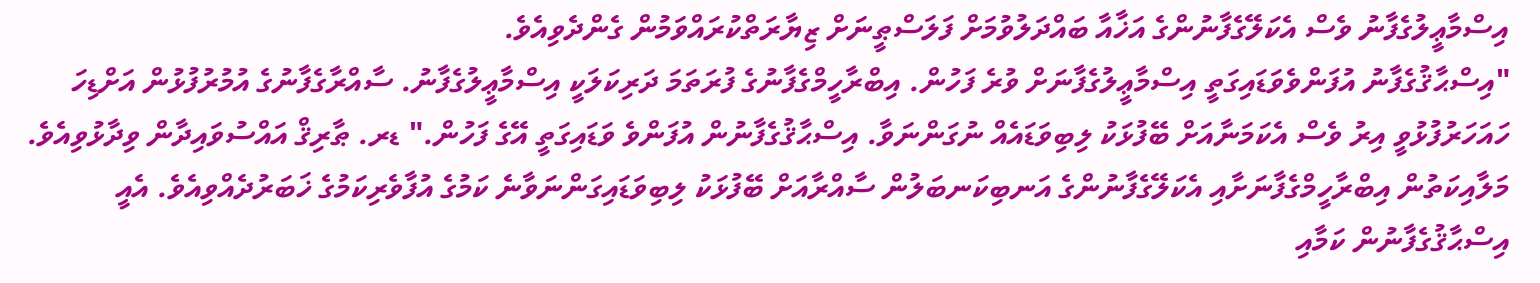އިސްމާޢީލުގެފާނު ވެސް އެކަލޭގެފާނުންގެ އަޚާއާ ބައްދަލުވުމަށް ފަލަސްޠީނަށް ޒިޔާރަތްކުރައްވަމުން ގެންދެވިއެވެ.
"އިސްޙާޤުގެފާނު އުފަންވެވަޑައިގަތީ އިސްމާޢީލުގެފާނަށް ވުރެ ފަހުން. އިބްރާހީމްގެފާނުގެ ފުރަތަމަ ދަރިކަލަކީ އިސްމާޢީލުގެފާނު. ސާއްރާގެފާނުގެ އުމުރުފުޅުން އަށްޑިހަ ހައަހަރުފުޅުވީ އިރު ވެސް އެކަމަނާއަށް ބޭފުޅަކު ލިބިވަޑައެއް ނުގަންނަވާ. އިސްޙާޤުގެފާނުން އުފަންވެ ވަޑައިގަތީ އޭގެ ފަހުން." ޑރ. ޠާރިޤް އައްސުވައިދާން ވިދާޅުވިއެވެ.
މަލާއިކަތުން އިބްރާހީމްގެފާނަށާއި އެކަލޭގެފާނުންގެ އަނބިކަނބަލުން ސާއްރާއަށް ބޭފުޅަކު ލިބިވަޑައިގަންނަވާނެ ކަމުގެ އުފާވެރިކަމުގެ ޚަބަރުދެއްވިއެވެ. އެއީ އިސްޙާޤުގެފާނުން ކަމާއި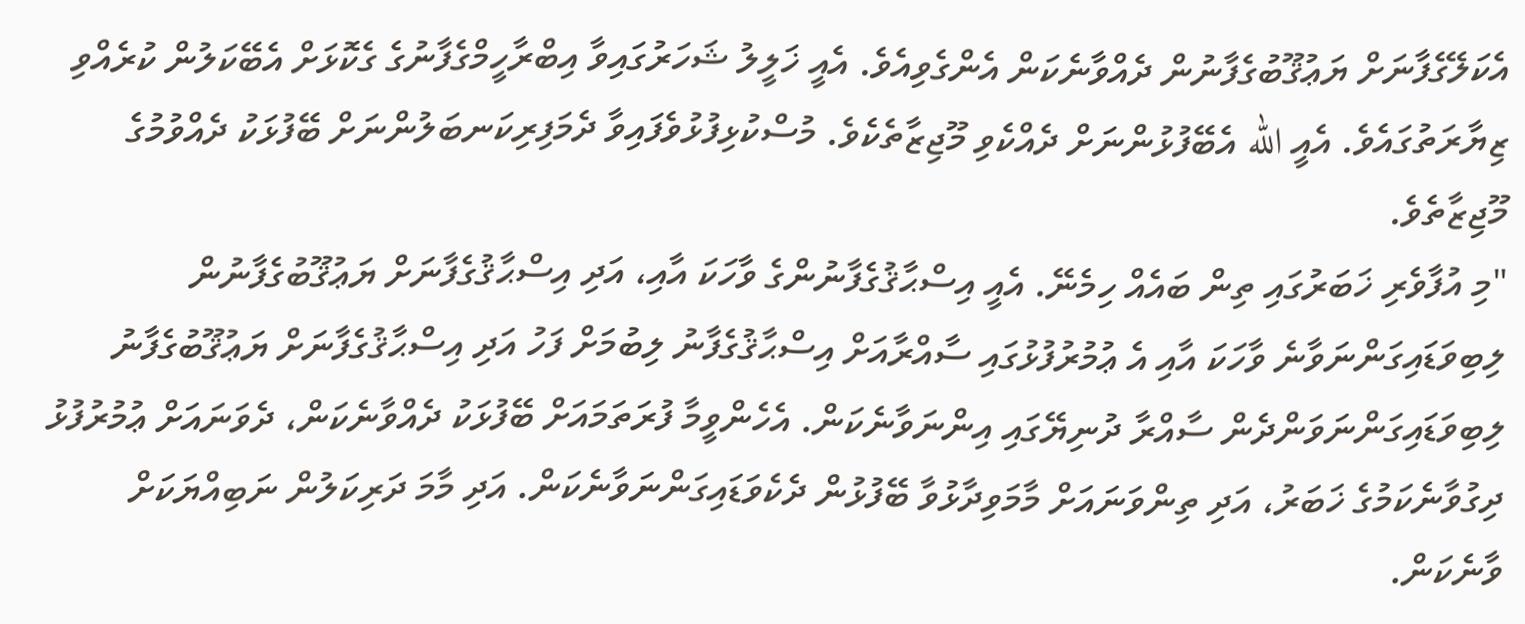އެކަލޭގެފާނަށް ޔަޢުޤޫބުގެފާނުން ދެއްވާނެކަން އެންގެވިއެވެ. އެއީ ޚަލީލު ޝަހަރުގައިވާ އިބްރާހީމްގެފާނުގެ ގެކޮޅަށް އެބޭކަލުން ކުރެއްވި ޒިޔާރަތުގައެވެ. އެއީ الله އެބޭފުޅުންނަށް ދެއްކެވި މޫޖިޒާތެކެވެ. މުސްކުޅިފުޅުވެފައިވާ ދެމަފިރިކަނބަލުންނަށް ބޭފުޅަކު ދެއްވުމުގެ މޫޖިޒާތެވެ.
"މި އުފާވެރި ޚަބަރުގައި ތިން ބައެއް ހިމެނޭ. އެއީ އިސްޙާޤުގެފާނުންގެ ވާހަކަ އާއި، އަދި އިސްޙާޤުގެފާނަށް ޔަޢުޤޫބުގެފާނުން ލިބިވަޑައިގަންނަވާނެ ވާހަކަ އާއި އެ ޢުމުރުފުޅުގައި ސާއްރާއަށް އިސްޙާޤުގެފާނު ލިބުމަށް ފަހު އަދި އިސްޙާޤުގެފާނަށް ޔަޢުޤޫބުގެފާނު ލިބިވަޑައިގަންނަވަންދެން ސާއްރާ ދުނިޔޭގައި އިންނަވާނެކަން. އެހެންވީމާ ފުރަތަމައަށް ބޭފުޅަކު ދެއްވާނެކަން، ދެވަނައަށް ޢުމުރުފުޅު ދިގުވާނެކަމުގެ ޚަބަރު، އަދި ތިންވަނައަށް މާމަވިދާޅުވާ ބޭފުޅުން ދެކެވަޑައިގަންނަވާނެކަން. އަދި މާމަ ދަރިކަލުން ނަބިއްޔަކަށް ވާނެކަން.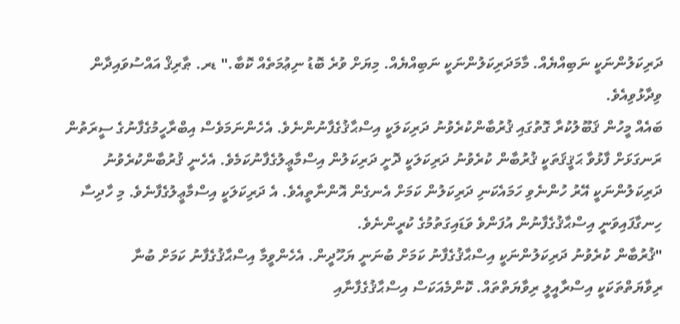ދަރިކަލުންނަކީ ނަބިއްޔެއް. މާމަދަރިކަލުންނަކީ ނަބިއްޔެއް. މިޔަށް ވުރެ ބޮޑު ނިޢުމަތެއް ކޮބާ." ޑރ. ޠާރިޤް އައްސުވައިދާން ވިދާޅުވިއެވެ.
ބައެއް މީހުން ޤަބޫލުކުރާ ގޮތުގައި ޤުރުބާންކުރެވުނު ދަރިކަލަކީ އިސްޙާޤުގެފާނުންނެވެ. އެހެންނަމަވެސް އިބްރާހީމުގެފާނުގެ ސީރަތުން ރަނގަޅަށް ފާޅުވާ ޙަޤީޤަތަކީ ޤުރުބާން ކުރެވުނު ދަރިކަލަކީ ދޮށީ ދަރިކަލުން އިސްމާޢީލުގެފާނުކަމެވެ. އެހެނީ ޤުރުބާންކުރެވުނު ދަރިކަލުންނަކީ އޭރު ހުންނެވި ހަމައެކަނި ދަރިކަލުން ކަމަށް އެނގެން އޮންނާތީއެވެ. އެ ދަރިކަލަކީ އިސްމާޢީލުގެފާނެވެ. މި ހާދިސާ ހިނގާފައިވަނީ އިސްޙާޤުގެފާނުން އުފަންވެ ވަޑައިގަތުމުގެ ކުރީންނެވެ.
"ޤުރުބާން ކުރެވުނު ދަރިކަލުންނަކީ އިސްޙާޤުގެފާނު ކަމަށް ބުނަނީ ޔަހޫދީން. އެހެންވީމާ އިސްޙާޤުގެފާނު ކަމަށް ބުނާ ރިވާޔަތްތަކަކީ އިސްރާއީލީ ރިވާޔަތްތައް. ކޮންމެއަކަސް އިސްޙާޤުގެފާނާއި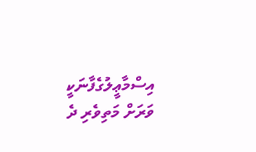އިސްމާޢީލުގެފާނަކީ ވަރަށް މަތިވެރި ދެ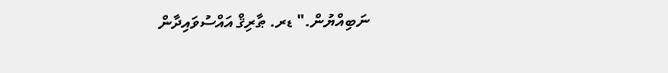ނަބިއްޔުން." ޑރ. ޠާރިޤް އައްސުވައިދާން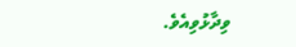ވިދާޅުވިއެވެ.